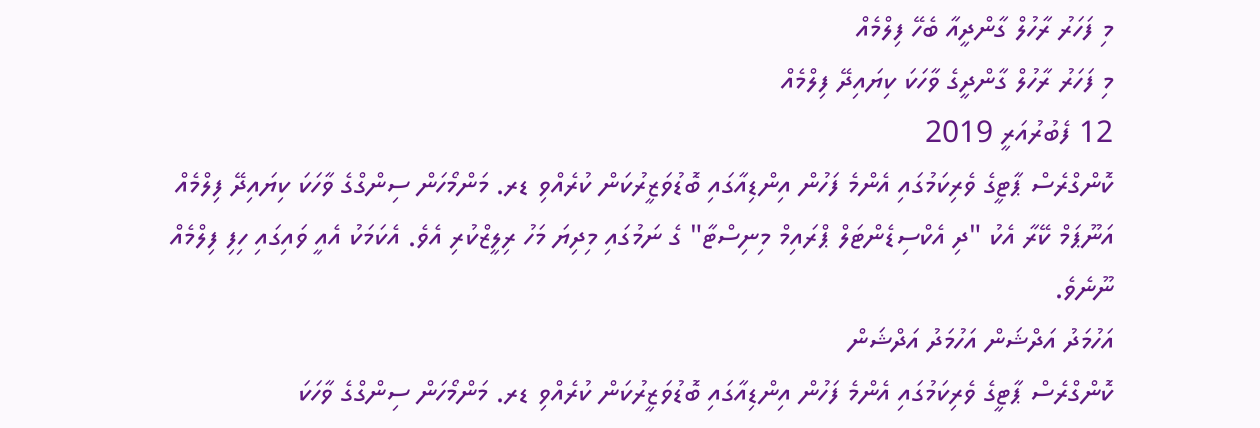މި ފަހަރު ރާހުލް ގާންދީއާ ބެހޭ ފިލްމެއް
މި ފަހަރު ރާހުލް ގާންދީގެ ވާހަކަ ކިޔައިދޭ ފިލްމެއް
12 ފެބުރުއަރީ 2019
ކޮންގްރެސް ޕާޓީގެ ވެރިކަމުގައި އެންމެ ފަހުން އިންޑިއާގައި ބޮޑުވަޒީރުކަން ކުރެއްވި ޑރ. މަންމޯހަން ސިންގްގެ ވާހަކަ ކިޔައިދޭ ފިލްމެއް އަނޫޕަމް ކޭރާ އެކު "ދި އެކްސިޑެންޓަލް ޕްރައިމް މިނިސްޓާ" ގެ ނަމުގައި މިދިޔަ މަހު ރިލީޒްކުރި އެވެ. އެކަމަކު އެއީ ވައިގައި ހިފި ފިލްމެއް ނޫނެވެ.
އަހުމަދު އަދްޝަން އަހުމަދު އަދްޝަން
ކޮންގްރެސް ޕާޓީގެ ވެރިކަމުގައި އެންމެ ފަހުން އިންޑިއާގައި ބޮޑުވަޒީރުކަން ކުރެއްވި ޑރ. މަންމޯހަން ސިންގްގެ ވާހަކަ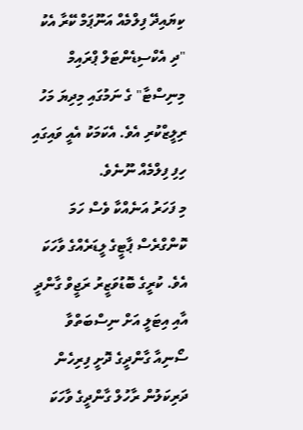ކިޔައިދޭ ފިލްމެއް އަނޫޕަމް ކޭރާ އެކު "ދި އެކްސިޑެންޓަލް ޕްރައިމް މިނިސްޓާ" ގެ ނަމުގައި މިދިޔަ މަހު ރިލީޒްކުރި އެވެ. އެކަމަކު އެއީ ވައިގައި ހިފި ފިލްމެއް ނޫނެވެ.
މި ފަހަރު އަނެއްކާ ވެސް ހަމަ ކޮންގްރެސް ޕާޓީގެ ލީޑަރެއްގެ ވާހަކަ އެވެ. ކުރީގެ ބޮޑުވަޒީރު ރަޖީވް ގާންދީ އާއި އިޓަލީ އަށް ނިސްބަތްވާ ސޯނިއާ ގާންދީގެ ދޮށީ ފިރިހެން ދަރިކަލުން ރާހުލް ގާންދީގެ ވާހަކަ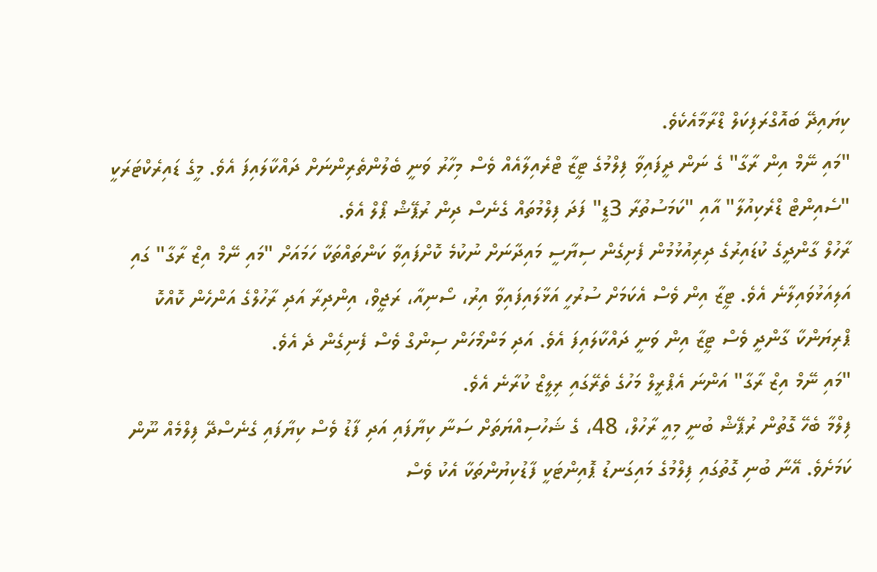ކިޔައިދޭ ބައޮގްރަފިކަލް ޑްރާމާއެކެވެ.
"މައި ނޭމް އިން ރާގާ" ގެ ނަން ދީފައިވާ ފިލްމުގެ ޓީޒާ ޓްރެއިލާއެއް ވެސް މިހާރު ވަނީ ބެލުންތެރިންނަށް ދައްކާލައިފަ އެވެ. މީގެ ޑައިރެކްޓަރަކީ "ސެއިންޓް ޑްރެކިއުލާ" އާއި "ކަމަސުތުރާ 3ޑީ" ފަދަ ފިލްމުތައް ގެނެސް ދިން ރުޕޭޝް ޕޯލް އެވެ.
ރާހުލް ގާންދީގެ ކުޑައިރުގެ ދިރިއުޅުމުން ފެށިގެން ސިޔާސީ މައިދާނަށް ނުކުމެ ކޮށްފައިވާ ކަންތައްތަކާ ހަމައަށް "މައި ނޭމް އިޒް ރާގާ" ގައި އަލިއަޅުވައިލާނެ އެވެ. ޓީޒާ އިން ވެސް އެކަމަށް ސުރުހީ އަޅާލައިފައިވާ އިރު، ސޯނިއާ، ރަޖީވް، އިންދިރާ އަދި ރާހުލްގެ އަންހެން ކޮއްކޮ ޕްރިޔަންކާ ގާންދީ ވެސް ޓީޒާ އިން ވަނީ ދައްކާލައިފަ އެވެ. އަދި މަންމޯހަން ސިންގް ވެސް ފެނިގެން ދެ އެވެ.
"މައި ނޭމް އިޒް ރާގާ" އަންނަ އެޕްރީލް މަހުގެ ތެރޭގައި ރިލީޒް ކުރާނެ އެވެ.
ފިލްމާ ބެހޭ ގޮތުން ރުޕޭޝް ބުނީ މިއީ ރާހުލް، 48، ގެ ޝަހުސިއްޔަތަށް ސަނާ ކިޔާފައި އަދި ފާޑު ވެސް ކިޔާފައި ގެނެސްދޭ ފިލްމެއް ނޫން ކަމަށެވެ. އޭނާ ބުނި ގޮތުގައި ފިލްމުގެ މައިގަނޑު ޕޮއިންޓަކީ ފާޑުކިޔުންތަކާ އެކު ވެސް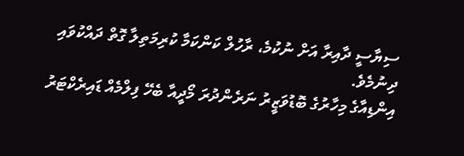ސިޔާސީ ދާއިރާ އަށް ނުކުމެ، ރާހުލް ކަންކަމާ ކުރިމަތިލާ ގޮތް ދައްކުވައި ދިނުމެވެ.
އިންޑިއާގެ މިހާރުގެ ބޮޑުވަޒީރު ނަރެންދުރަ މޯދީއާ ބެހޭ ފިލްމެއް ޑައިރެކްޓަރު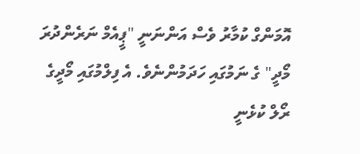އޮމަންގް ކުމާރު ވެސް އަންނަނީ "ޕީއެމް ނަރެންދުރަ މޯދީ" ގެ ނަމުގައި ހަދަމުންނެވެ. އެ ފިލްމުގައި މޯދީގެ ރޯލް ކުޅެނީ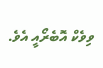ވިވެކް އޮބެރޯއީ އެވެ.